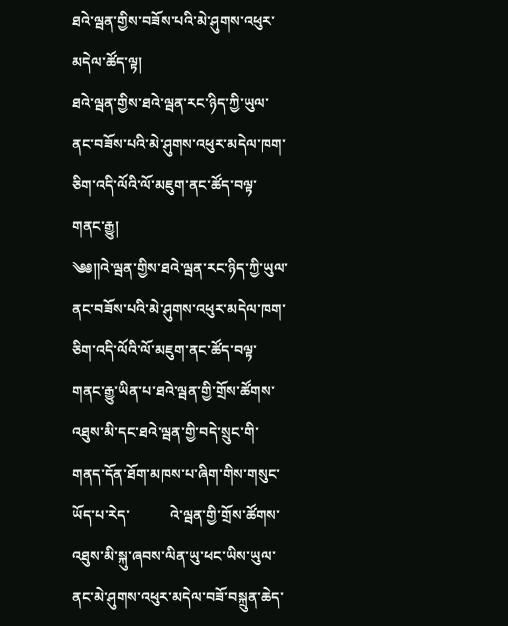ཐའེ་ལྦན་གྱིས་བཟོས་པའི་མེ་ཤུགས་འཕུར་མདེལ་ཚོད་ལྟ།
ཐའེ་ལྦན་གྱིས་ཐའེ་ལྦན་རང་ཉིད་ཀྱི་ཡུལ་ནང་བཟོས་པའི་མེ་ཤུགས་འཕུར་མདེལ་ཁག་ཅིག་འདི་ལོའི་ལོ་མཇུག་ནང་ཚོད་བལྟ་གནང་རྒྱུ།
༄༅༎འེ་ལྦན་གྱིས་ཐའེ་ལྦན་རང་ཉིད་ཀྱི་ཡུལ་ནང་བཟོས་པའི་མེ་ཤུགས་འཕུར་མདེལ་ཁག་ཅིག་འདི་ལོའི་ལོ་མཇུག་ནང་ཚོད་བལྟ་གནང་རྒྱུ་ཡིན་པ་ཐའེ་ལྦན་གྱི་གྲོས་ཚོགས་འཐུས་མི་དང་ཐའེ་ལྦན་གྱི་བདེ་སྲུང་གི་གནད་དོན་ཐོག་མཁས་པ་ཞིག་གིས་གསུང་ཡོད་པ་རེད་           འེ་ལྦན་གྱི་གྲོས་ཚོགས་འཐུས་མི་སྐུ་ཞབས་ལིན་ཡུ་ཕང་ཡིས་ཡུལ་ནང་མེ་ཤུགས་འཕུར་མདེལ་བཟོ་བསྐྲུན་ཆེད་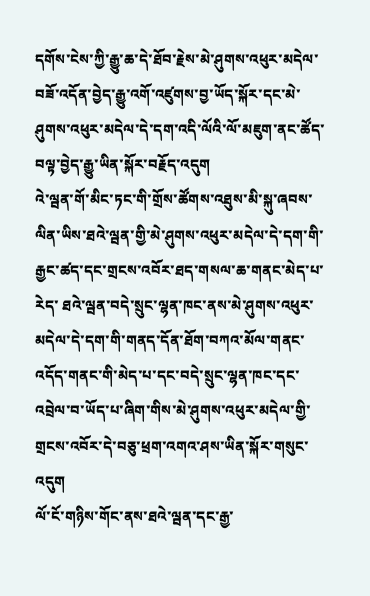དགོས་ངེས་ཀྱི་རྒྱུ་ཆ་དེ་ཐོབ་རྗེས་མེ་ཤུགས་འཕུར་མདེལ་བཟོ་འདོན་བྱེད་རྒྱུ་འགོ་འཛུགས་བྱ་ཡོད་སྐོར་དང་མེ་ཤུགས་འཕུར་མདེལ་དེ་དག་འདི་ལོའི་ལོ་མཇུག་ནང་ཚོད་བལྟ་བྱེད་རྒྱུ་ཡིན་སྐོར་བརྗོད་འདུག
འེ་ལྦན་གོ་མིང་ཏང་གི་གྲོས་ཚོགས་འཐུས་མི་སྐུ་ཞབས་ལིན་ཡིས་ཐའེ་ལྦན་གྱི་མེ་ཤུགས་འཕུར་མདེལ་དེ་དག་གི་རྒྱང་ཚད་དང་གྲངས་འབོར་ཐད་གསལ་ཆ་གནང་མེད་པ་རེད་ ཐའེ་ལྦན་བདེ་སྲུང་ལྷན་ཁང་ནས་མེ་ཤུགས་འཕུར་མདེལ་དེ་དག་གི་གནད་དོན་ཐོག་བཀའ་མོལ་གནང་འདོད་གནང་གི་མེད་པ་དང་བདེ་སྲུང་ལྷན་ཁང་དང་འབྲེལ་བ་ཡོད་པ་ཞིག་གིས་མེ་ཤུགས་འཕུར་མདེལ་གྱི་གྲངས་འབོར་དེ་བཅུ་ཕྲག་འགའ་ཤས་ཡིན་སྐོར་གསུང་འདུག
ལོ་ངོ་གཉིས་གོང་ནས་ཐའེ་ལྦན་དང་རྒྱ་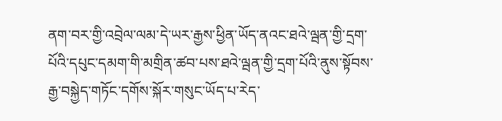ནག་བར་གྱི་འབྲེལ་ལམ་དེ་ཡར་རྒྱས་ཕྱིན་ཡོད་ནའང་ཐའེ་ལྦན་གྱི་དྲག་པོའི་དཔུང་དམག་གི་མགྲིན་ཚབ་པས་ཐའེ་ལྦན་གྱི་དྲག་པོའི་ནུས་སྟོབས་རྒྱ་བསྐྱེད་གཏོང་དགོས་སྐོར་གསུང་ཡོད་པ་རེད་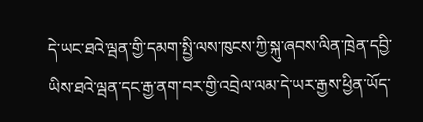དེ་ཡང་ཐའེ་ལྦན་གྱི་དམག་སྤྱི་ལས་ཁུངས་ཀྱི་སྐུ་ཞབས་ལིན་ཁྲེན་དབྱི་ཡིས་ཐའེ་ལྦན་དང་རྒྱ་ནག་བར་གྱི་འབྲེལ་ལམ་དེ་ཡར་རྒྱས་ཕྱིན་ཡོད་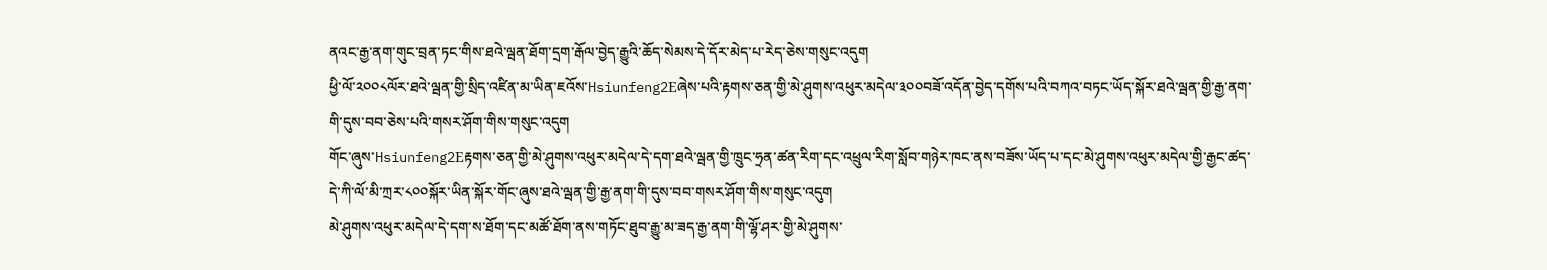ནའང་རྒྱ་ནག་གུང་བྲན་ཏང་གིས་ཐའེ་ལྦན་ཐོག་དྲག་རྒོལ་བྱེད་རྒྱུའི་ཆོད་སེམས་དེ་དོར་མེད་པ་རེད་ཅེས་གསུང་འདུག
ཕྱི་ལོ་༢༠༠༨ལོར་ཐའེ་ལྦན་གྱི་སྲིད་འཛིན་མ་ཡིན་ཇའོས་Hsiunfeng2Eཞེས་པའི་རྟགས་ཅན་གྱི་མེ་ཤུགས་འཕུར་མདེལ་༣༠༠བཟོ་འདོན་བྱེད་དགོས་པའི་བཀའ་བཏང་ཡོད་སྐོར་ཐའེ་ལྦན་གྱི་རྒྱ་ནག་གི་དུས་བབ་ཅེས་པའི་གསར་ཤོག་གིས་གསུང་འདུག
གོང་ཞུས་Hsiunfeng2Eརྟགས་ཅན་གྱི་མེ་ཤུགས་འཕུར་མདེལ་དེ་དག་ཐའེ་ལྦན་གྱི་ཁྲུང་ཧྲན་ཚན་རིག་དང་འཕྲུལ་རིག་སློབ་གཉེར་ཁང་ནས་བཟོས་ཡོད་པ་དང་མེ་ཤུགས་འཕུར་མདེལ་གྱི་རྒྱང་ཚད་དེ་ཀི་ལོ་མི་ཀྲར་༨༠༠སྐོར་ཡིན་སྐོར་གོང་ཞུས་ཐའེ་ལྦན་གྱི་རྒྱ་ནག་གི་དུས་བབ་གསར་ཤོག་གིས་གསུང་འདུག
མེ་ཤུགས་འཕུར་མདེལ་དེ་དག་ས་ཐོག་དང་མཚོ་ཐོག་ནས་གཏོང་ཐུབ་རྒྱུ་མ་ཟད་རྒྱ་ནག་གི་ལྷོ་ཤར་གྱི་མེ་ཤུགས་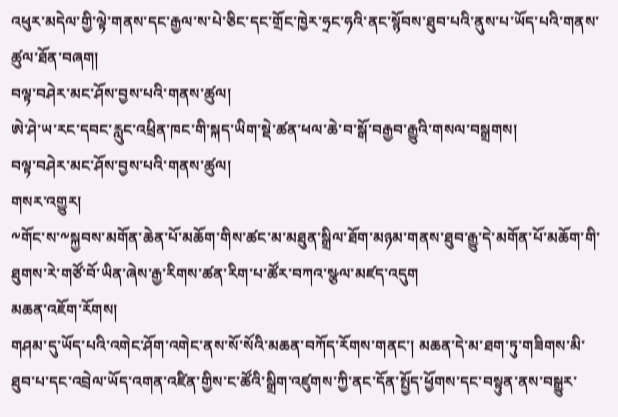འཕུར་མདེལ་གྱི་ལྟེ་གནས་དང་རྒྱལ་ས་པེ་ཅིང་དང་གྲོང་ཁྱེར་ཧྲང་ཧའི་ནང་སྙོབས་ཐུབ་པའི་ནུས་པ་ཡོད་པའི་གནས་ཚུལ་ཐོན་བཞག།
བལྟ་བཤེར་མང་ཤོས་བྱས་པའི་གནས་ཚུལ།
ཨེ་ཤེ་ཡ་རང་དབང་རླུང་འཕྲིན་ཁང་གི་སྐད་ཡིག་སྡེ་ཚན་ཕལ་ཆེ་བ་སྒོ་བརྒྱབ་རྒྱུའི་གསལ་བསྒྲགས།
བལྟ་བཤེར་མང་ཤོས་བྱས་པའི་གནས་ཚུལ།
གསར་འགྱུར།
༸གོང་ས་༸སྐྱབས་མགོན་ཆེན་པོ་མཆོག་གིས་ཚང་མ་མཐུན་སྒྲིལ་ཐོག་མཉམ་གནས་ཐུབ་རྒྱུ་དེ་མགོན་པོ་མཆོག་གི་ཐུགས་རེ་གཙོ་བོ་ཡིན་ཞེས་རྒྱ་རིགས་ཚན་རིག་པ་ཚོར་བཀའ་སྩལ་མཛད་འདུག
མཆན་འཇོག་རོགས།
གཤམ་དུ་ཡོད་པའི་འགེང་ཤོག་འགེང་ནས་སོ་སོའི་མཆན་བཀོད་རོགས་གནང་། མཆན་དེ་མ་ཐག་ཏུ་གཟིགས་མི་ཐུབ་པ་དང་འབྲེལ་ཡོད་འགན་འཛིན་གྱིས་ང་ཚོའི་སྒྲིག་འཛུགས་ཀྱི་ནང་དོན་སྤྱོད་ཕྱོགས་དང་བསྟུན་ནས་བསྒྱུར་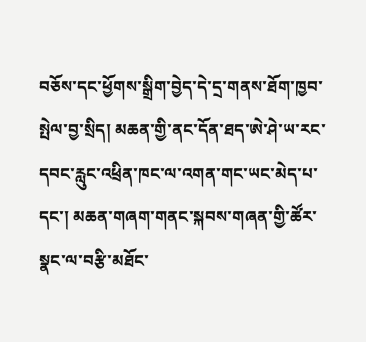བཅོས་དང་ཕྱོགས་སྒྲིག་བྱེད་དེ་དྲ་གནས་ཐོག་ཁྱབ་སྤེལ་བྱ་སྲིད། མཆན་གྱི་ནང་དོན་ཐད་ཨེ་ཤེ་ཡ་རང་དབང་རླུང་འཕྲིན་ཁང་ལ་འགན་གང་ཡང་མེད་པ་དང་། མཆན་གཞག་གནང་སྐབས་གཞན་གྱི་ཚོར་སྣང་ལ་བརྩི་མཐོང་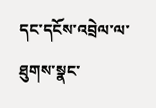དང་དངོས་འབྲེལ་ལ་ཐུགས་སྣང་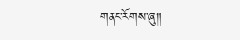གནང་རོགས་ཞུ༎